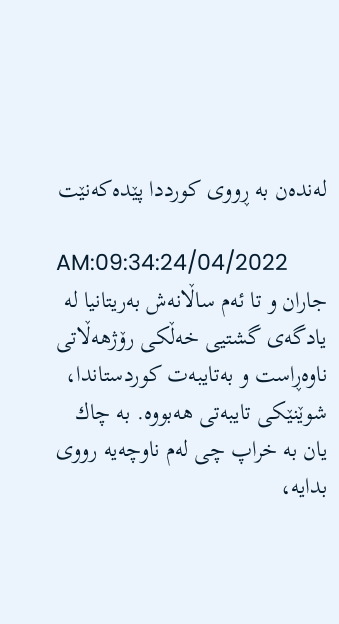له‌نده‌ن به‌ ڕووی كورددا پێده‌كه‌نێت

AM:09:34:24/04/2022
جاران و تا ئه‌م ساڵانه‌ش به‌ریتانیا له‌ یادگه‌ی گشتیی خه‌ڵكی رۆژهه‌ڵاتی ناوه‌ڕاست و به‌تایبه‌ت كوردستاندا، شوێنێكی تایبه‌تی هه‌بووه‌. به‌ چاك یان به‌ خراپ چی له‌م ناوچه‌یه‌ رووی بدایه‌،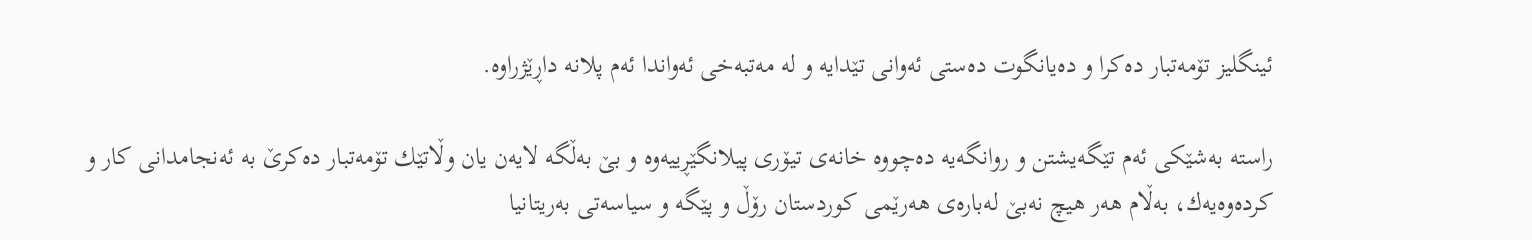ئینگلیز تۆمه‌تبار ده‌كرا و ده‌یانگوت ده‌ستی ئه‌وانی تێدایه‌ و له‌ مه‌تبه‌خی ئه‌واندا ئه‌م پلانه‌ داڕێژراوه‌.

راسته‌ به‌شێكی ئه‌م تێگه‌یشتن و روانگه‌یه‌ ده‌چووه‌ خانه‌ی تیۆری پیلانگێڕییه‌وه‌ و بێ به‌ڵگه‌ لایه‌ن یان وڵاتێك تۆمه‌تبار ده‌كرێ به‌ ئه‌نجامدانی كار و كرده‌وه‌یه‌ك، به‌ڵام هه‌ر هیچ نه‌بێ له‌باره‌ی هه‌رێمی كوردستان رۆڵ و پێگه‌ و سیاسه‌تی به‌ریتانیا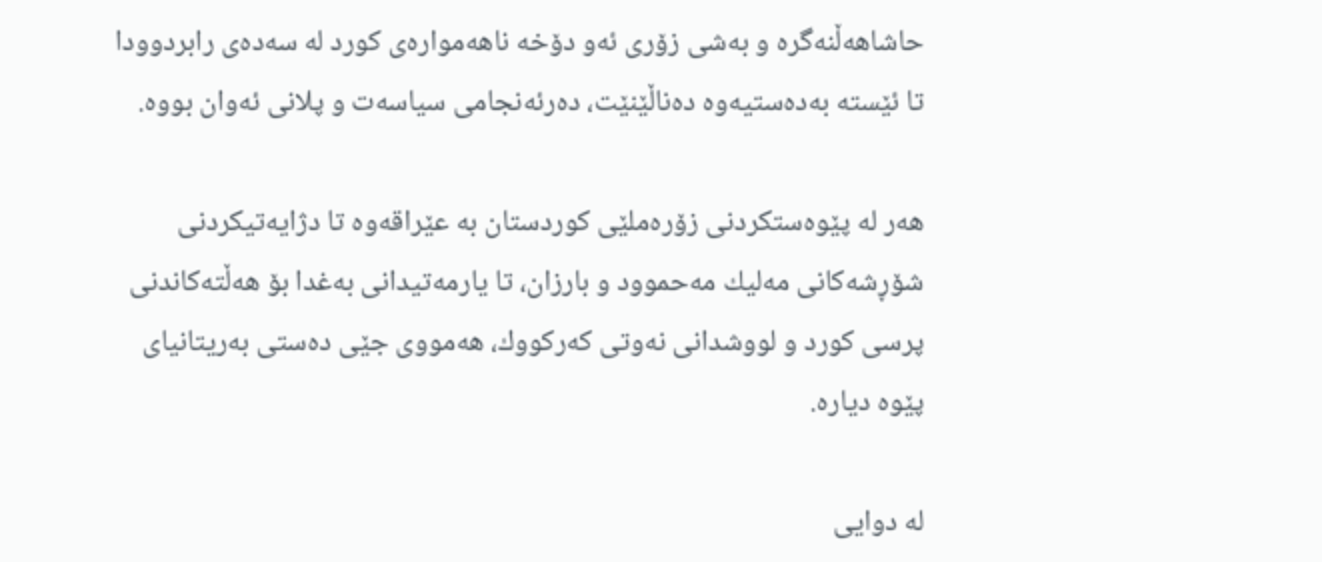حاشاهه‌ڵنه‌گره‌ و به‌شی زۆری ئه‌و دۆخه‌ ناهه‌مواره‌ی كورد له‌ سه‌ده‌ی رابردوودا تا ئێسته‌ به‌ده‌ستیه‌وه‌ ده‌ناڵێنێت، ده‌رئه‌نجامی سیاسه‌ت و پلانی ئه‌وان بووه‌.

هه‌ر له‌ پێوه‌ستكردنی زۆره‌ملێی كوردستان به‌ عێراقه‌وه‌ تا دژایه‌تیكردنی شۆڕشه‌كانی مه‌لیك مه‌حموود و بارزان، تا یارمه‌تیدانی به‌غدا بۆ هه‌ڵته‌كاندنی پرسی كورد و لووشدانی نه‌وتی كه‌ركووك، هه‌مووی جێی ده‌ستی به‌ریتانیای پێوه‌ دیاره‌.

له‌ دوایی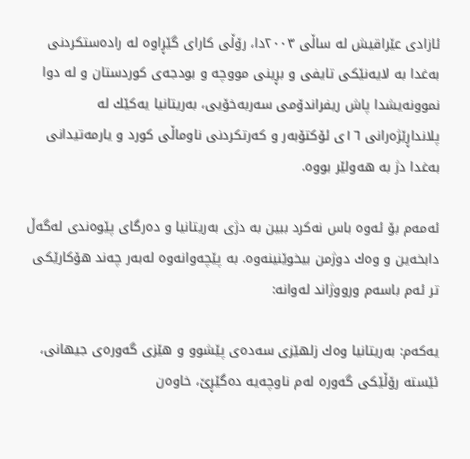ئازادی عێراقیش له‌ ساڵی ٢٠٠٣دا، رۆڵی كارای گێڕاوه‌ له‌ راده‌ستكردنی به‌غدا به‌ لایه‌نێكی تایفی و بڕینی مووچه‌ و بودجه‌ی كوردستان و له‌ دوا نموونه‌یشدا پاش ریفراندۆمی سه‌ربه‌خۆیی، به‌ریتانیا یه‌كێك له‌ پلانداڕێژه‌رانی ١٦ی ئۆكتۆبه‌ر و كه‌رتكردنی ناوماڵی كورد و یارمه‌تیدانی به‌غدا دژ به‌ هه‌ولێر بووه‌.

ئه‌مه‌م بۆ ئه‌وه‌ باس نه‌كرد ببین به‌ دژی به‌ریتانیا و ده‌رگای پێوه‌ندی له‌گه‌ڵ دابخه‌ین و وه‌ك دوژمن بیخوێنینه‌وه‌. به‌ پێچه‌وانه‌وه‌ له‌به‌ر چه‌ند هۆكارێكی تر ئه‌م باسه‌م ورووژاند له‌وانه‌:

یه‌كه‌م: به‌ریتانیا وه‌ك زلهێزی سه‌ده‌ی پێشوو و هێزی گه‌وره‌ی جیهانی، ئێسته‌ رۆڵێكی گه‌وره‌ له‌م ناوچه‌یه‌ ده‌گێڕێ، خاوه‌ن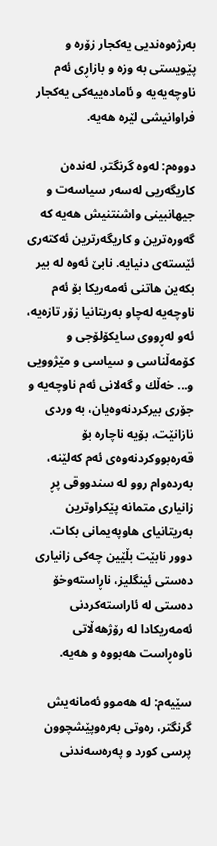به‌رژه‌وه‌ندیی یه‌كجار زۆره‌ و پێویستی به‌ وزه‌ و بازاڕی ئه‌م ناوچه‌یه‌یه‌ و ئاماده‌ییه‌كی یه‌كجار فراوانیشی لێره‌ هه‌یه‌.

دووه‌م: له‌وه‌ گرنگتر، له‌نده‌ن كاریگه‌ریی له‌سه‌ر سیاسه‌ت و جیهانبینی واشنتنیش هه‌یه‌ كه‌ گه‌وره‌ترین و كاریگه‌رترین ئه‌كته‌ری ئێسته‌ی دنیایه‌. نابێ ئه‌وه‌ له‌ بیر بكه‌ین هاتنی ئه‌مه‌ریكا بۆ ئه‌م ناوچه‌یه‌ له‌چاو به‌ریتانیا زۆر تازه‌یه‌، ئه‌و له‌ڕووی سایكۆلۆجی و كۆمه‌ڵناسی و سیاسی و مێژوویی و... خه‌ڵك و گه‌لانی ئه‌م ناوچه‌یه‌ و جۆری بیركردنه‌وه‌یان، به‌ وردی نازانێت، بۆیه‌ ناچاره‌ بۆ قه‌ره‌بووكردنه‌وه‌ی ئه‌م كه‌لێنه‌، به‌رده‌وام روو له‌ سندووقی پڕ زانیاری متمانه‌ پێكراوترین به‌ریتانیای هاوپه‌یمانی بكات.
دوور نابێت بڵێین چه‌كی زانیاری ده‌ستی ئینگلیز، ناڕاسته‌وخۆ ده‌ستی له‌ ئاراسته‌كردنی ئه‌مه‌ریكادا له‌ رۆژهه‌ڵاتی ناوه‌ڕاست هه‌بووه‌ و هه‌یه‌.

سێیه‌م: له‌ هه‌موو ئه‌مانه‌یش گرنگتر، ره‌وتی به‌ره‌وپێشچوون پرسی كورد و په‌ره‌سه‌ندنی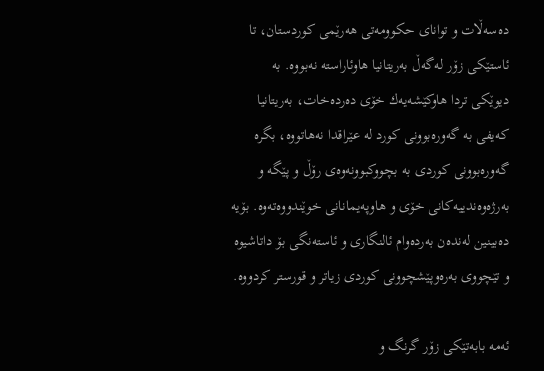ده‌سه‌ڵات و توانای حكوومه‌تی هه‌رێمی كوردستان، تا ئاستێكی زۆر له‌گه‌ڵ به‌ریتانیا هاوئاراسته‌ نه‌بووه‌. به‌ دیوێكی تردا هاوكێشه‌یه‌ك خۆی ده‌رده‌خات، به‌ریتانیا كه‌یفی به‌ گه‌وره‌بوونی كورد له‌ عێراقدا نه‌هاتووه‌، بگره‌ گه‌وره‌بوونی كوردی به‌ بچووكبوونه‌وه‌ی رۆڵ و پێگه‌ و به‌رژه‌وه‌ندییه‌كانی خۆی و هاوپه‌یمانانی خوێندووه‌ته‌وه‌. بۆیه‌ ده‌بینین له‌نده‌ن به‌رده‌وام ئالنگاری و ئاسته‌نگی بۆ داتاشیوه‌ و تێچووی به‌ره‌وپێشچوونی كوردی زیاتر و قورستر كردووه‌.

ئه‌مه‌ بابه‌تێكی زۆر گرنگ و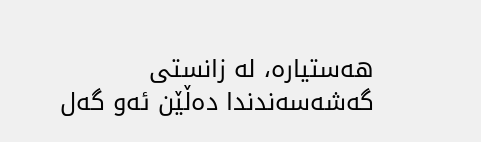هه‌ستیاره‌، له‌ زانستی گه‌شه‌سه‌ندندا ده‌ڵێن ئه‌و گه‌ل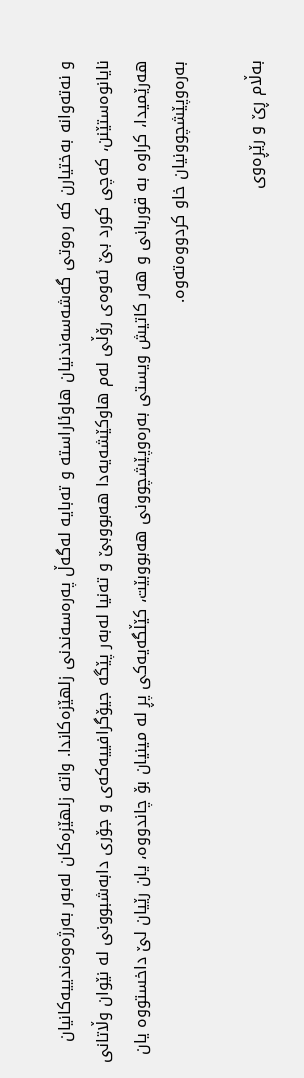و نه‌ته‌وانه‌ به‌ختیارن كه‌ ره‌وتی گه‌شه‌سه‌ندنیان هاوئاراسته‌ و ته‌بایه‌ له‌گه‌ڵ په‌ره‌سه‌ندنی زلهێزه‌كاندا. واته‌ زلهێزه‌كان له‌به‌ر به‌رژه‌وه‌ندییه‌كانیان نایانوه‌ستێنن، كه‌چی كورد بێ ئه‌وه‌ی رۆڵی له‌م هاوكێشه‌یه‌دا هه‌بووبێ و ته‌نیا له‌به‌ر پێگه‌ جیۆگرافییه‌كه‌ی و جۆری دابه‌شبوونی له‌ نێوان وڵاتانی هه‌رێمیدا، كراوه‌ به‌ قوربانی و هه‌ر كاتیش ویستی به‌ره‌وپێشچوونی هه‌بووبێت، كێڵگه‌یه‌كی پڕ له‌ مینیان بۆ چاندووه‌، یان رێیان لێ داخستووه‌ یان به‌ره‌وپێشچوونیان خاو كردووه‌ته‌وه‌.

به‌ڵام ڕێ و رێڕه‌وی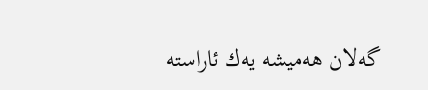گه‌لان هه‌میشه‌ یه‌ك ئاراسته‌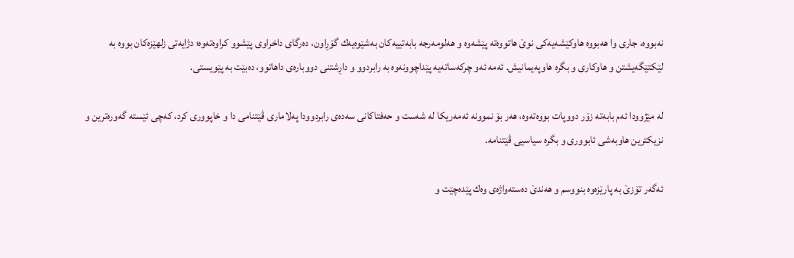نه‌بووه‌، جاری وا هه‌بووه‌ هاوكێشه‌یه‌كی نوێ هاتووه‌ته‌ پێشه‌وه‌ و هه‌لومه‌رجه‌ بابه‌تییه‌كان به‌شێوه‌یه‌ك گۆڕاون، ده‌رگای داخراوی پێشوو كراوه‌ته‌وه‌؛ دژایه‌تی زلهێزه‌كان بووه‌ به‌ لێكتێگه‌یشتن و هاوكاری و بگره‌ هاوپه‌یمانیش. ئه‌مه‌ ئه‌و چركه‌ساته‌یه‌ پێداچوونه‌وه‌ به‌ رابردوو و داڕشتنی دووباره‌ی داهاتوو، ده‌بێت به‌ پێویستی.

له‌ مێژوودا ئه‌م بابه‌ته‌ زۆر دووپات بووه‌ته‌وه‌، هه‌ر بۆ نموونه‌ ئه‌مه‌ریكا له‌ شه‌ست و حه‌فتاكانی سه‌ده‌ی رابردوودا په‌لاماری ڤێتنامی دا و خاپووری كرد، كه‌چی ئێسته‌ گه‌وره‌ترین و نزیكترین هاوبه‌شی ئابووری و بگره‌ سیاسیی ڤێتنامه‌.

ئه‌گه‌ر تۆزێ به‌ پارێزه‌وه‌ بنووسم و هه‌ندێ ده‌سته‌واژه‌ی وه‌ك پێده‌چێت و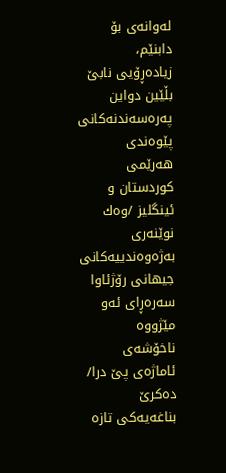له‌وانه‌ی بۆ دابنێم، زیاده‌ڕۆیی نابێ بڵێین دواین په‌ره‌سه‌ندنه‌كانی پێوه‌ندی هه‌رێمی كوردستان و ئینگلیز /وه‌ك نوێنه‌ری به‌ژه‌وه‌ندییه‌كانی جیهانی رۆژئاوا سه‌ره‌ڕای ئه‌و مێژووه‌ ناخۆشه‌ی ئاماژه‌ی پێ درا/ ده‌كرێ بناغه‌یه‌كی تازه‌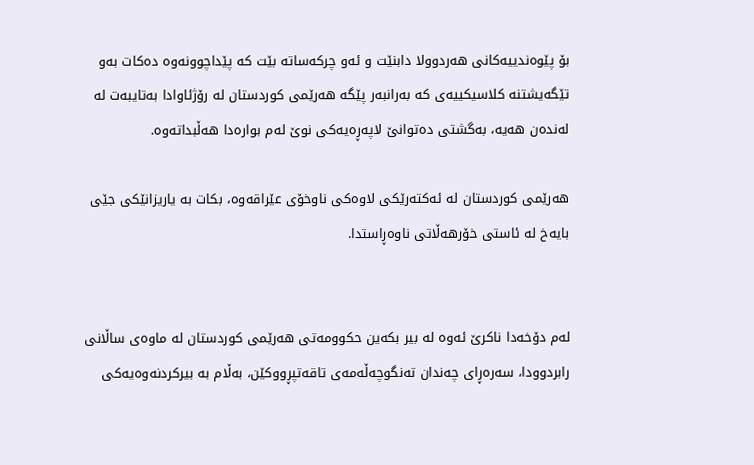بۆ پێوه‌ندییه‌كانی هه‌ردوولا دابنێت و ئه‌و چركه‌ساته‌ بێت كه‌ پێداچوونه‌وه‌ ده‌كات به‌و تێگه‌یشتنه‌ كلاسیكییه‌ی كه‌ به‌رانبه‌ر پێگه‌ هه‌رێمی كوردستان له‌ رۆژئاوادا به‌تایبه‌ت له‌ له‌نده‌ن هه‌یه‌، به‌گشتی ده‌توانێ لاپه‌ڕه‌یه‌كی نوێ له‌م بواره‌دا هه‌ڵبداته‌وه‌.

هه‌رێمی كوردستان له‌ ئه‌كته‌رێكی لاوه‌كی ناوخۆی عێراقه‌وه‌، بكات به‌ یاریزانێكی جێی بایه‌خ له‌ ئاستی خۆرهه‌ڵاتی ناوه‌ڕاستدا.


له‌م دۆخه‌دا ناكرێ ئه‌وه‌ له‌ بیر بكه‌ین حكوومه‌تی هه‌رێمی كوردستان له‌ ماوه‌ی ساڵانی رابردوودا، سه‌ره‌ڕای چه‌ندان ته‌نگوچه‌ڵه‌مه‌ی تاقه‌تپڕووكێن، به‌ڵام به‌ بیركردنه‌وه‌یه‌كی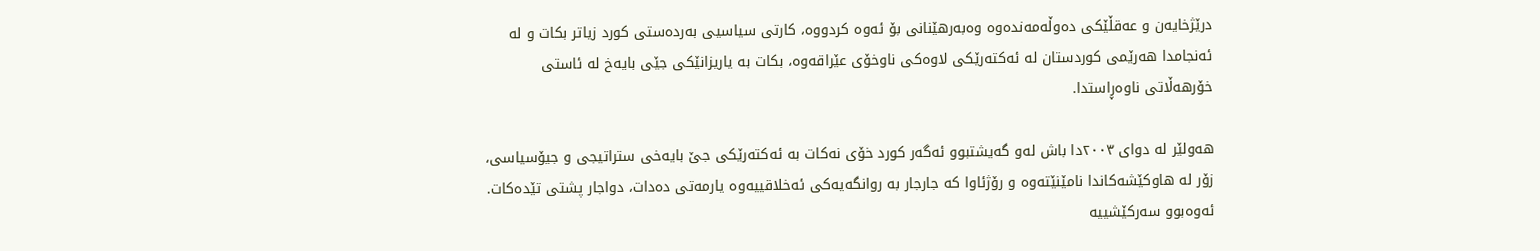درێژخایه‌ن و عه‌قڵێكی ده‌وڵه‌مه‌نده‌وه‌ وه‌به‌رهێنانی بۆ ئه‌وه‌ كردووه‌، كارتی سیاسیی به‌رده‌ستی كورد زیاتر بكات و له‌ ئه‌نجامدا هه‌رێمی كوردستان له‌ ئه‌كته‌رێكی لاوه‌كی ناوخۆی عێراقه‌وه‌، بكات به‌ یاریزانێكی جێی بایه‌خ له‌ ئاستی خۆرهه‌ڵاتی ناوه‌ڕاستدا.

هه‌ولێر له‌ دوای ٢٠٠٣دا باش له‌و گه‌یشتبوو ئه‌گه‌ر كورد خۆی نه‌كات به‌ ئه‌كته‌رێكی جێ بایه‌خی ستراتیجی و جیۆسیاسی، زۆر له‌ هاوكێشه‌كاندا نامێنێته‌وه‌ و رۆژئاوا كه‌ جارجار به‌ روانگه‌یه‌كی ئه‌خلاقییه‌وه‌ یارمه‌تی ده‌دات، دواجار پشتی تێده‌كات. ئه‌وه‌بوو سه‌ركێشییه‌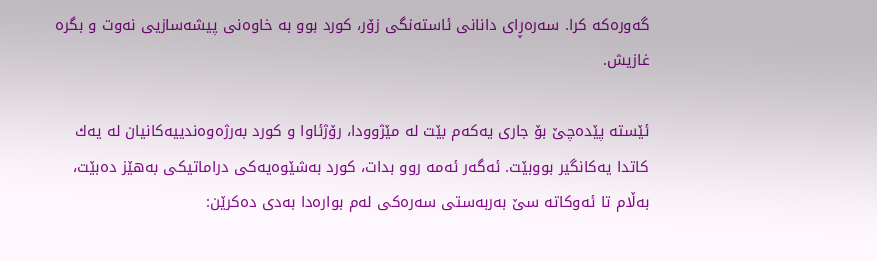گه‌وره‌كه‌ كرا. سه‌ره‌ڕای دانانی ئاسته‌نگی زۆر، كورد بوو به‌ خاوه‌نی پیشه‌سازیی نه‌وت و بگره‌ غازیش.

ئێسته‌ پێده‌چێ بۆ جاری یه‌كه‌م بێت له‌ مێژوودا، رۆژئاوا و كورد به‌رژه‌وه‌ندییه‌كانیان له‌ یه‌ك كاتدا یه‌كانگیر بووبێت. ئه‌گه‌ر ئه‌مه‌ روو بدات، كورد به‌شێوه‌یه‌كی دراماتیكی به‌هێز ده‌بێت، به‌ڵام تا ئه‌وكاته‌ سێ به‌ربه‌ستی سه‌ره‌كی له‌م بواره‌دا به‌دی ده‌كرێن: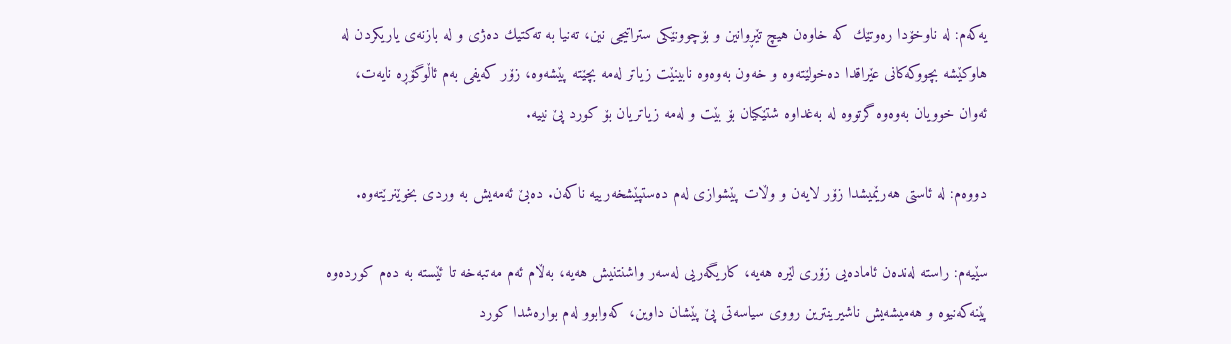یه‌كه‌م: له‌ ناوخۆدا ره‌وتێك كه‌ خاوه‌ن هیچ تێڕوانین و بۆچوونێكی ستراتیجی نین، ته‌نیا به‌ ته‌كتیك ده‌ژی و له‌ بازنه‌ی یاریكردن له‌ هاوكێشه‌ بچووكه‌كانی عێراقدا ده‌خولێته‌وه‌ و خه‌ون به‌وه‌وه‌ نابینێت زیاتر له‌مه‌ بچێته‌ پێشه‌وه‌، زۆر كه‌یفی به‌م ئاڵوگۆڕه‌ نایه‌ت، ئه‌وان خوویان به‌وه‌وه‌ گرتووه‌ له‌ به‌غداوه‌ شتێكیان بۆ بێت و له‌مه‌ زیاتریان بۆ كورد پێ نییه‌.

دووه‌م: له‌ ئاستی هه‌رێمیشدا زۆر لایه‌ن و وڵات پێشوازی له‌م ده‌ستپێشخه‌رییه‌ ناكه‌ن. ده‌بێ ئه‌مه‌یش به‌ وردی بخوێنرێته‌وه‌.

سێیه‌م: راسته‌ له‌نده‌ن ئاماده‌یی زۆری لێره‌ هه‌یه‌، كاریگه‌ریی له‌سه‌ر واشنتنیش هه‌یه‌، به‌ڵام ئه‌م مه‌تبه‌خه‌ تا ئێسته‌ به‌ ده‌م كورده‌وه‌ پێنه‌كه‌نیوه‌ و هه‌میشه‌یش ناشیرینترین رووی سیاسه‌تی پێ پێشان داوین، كه‌وابوو له‌م بواره‌شدا كورد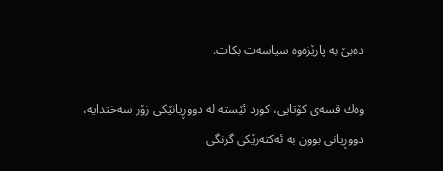ده‌بێ به‌ پارێزه‌وه‌ سیاسه‌ت بكات.

وه‌ك قسه‌ی كۆتایی، كورد ئێسته‌ له‌ دووڕیانێكی زۆر سه‌ختدایه‌، دووڕیانی بوون به‌ ئه‌كته‌رێكی گرنگی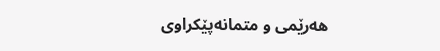هه‌رێمی و متمانه‌پێكراوی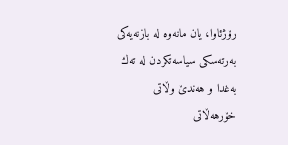رۆژئاوا، یان مانه‌وه‌ له‌ بازنه‌یه‌كی به‌رته‌سكی سیاسه‌تكردن له‌ ته‌ك به‌غدا و هه‌ندێ وڵاتی خۆرهه‌ڵاتی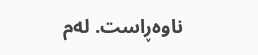ناوه‌ڕاست. له‌م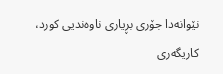نێوانه‌دا جۆری بڕیاری ناوه‌ندیی كورد، كاریگه‌ری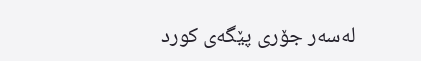له‌سه‌ر جۆری پێگه‌ی كورد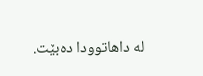له‌ داهاتوودا ده‌بێت.